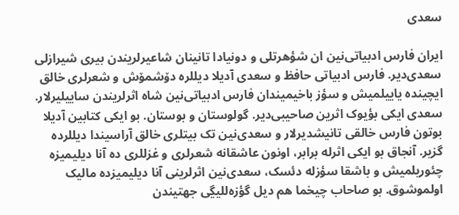سعدی

ایران فارس ادبیاتی‌نین ان شؤهرتلی و دونیادا تانینان شاعیرلریندن بیری شیرازلی سعدی‌دیر. فارس ادبیاتی حافظ و سعدی آدیلا دیللره دۆشمۆش و شعرلری خالق ایچینده یاییلمیش و سؤز باخیمیندان فارس ادبیاتی‌نین شاه اثرلریندن ساییلیرلار. سعدی ایکی بؤیوک اثرین صاحیبی‌دیر. گولوستان و بوستان. بو ایکی کتابین آدیلا بوتون فارس خالقی تانیشدیرلار و سعدی‌نین تک بیتلری خالق آراسیندا دیللرده گزیر. آنجاق بو ایکی اثرله برابر، اونون عاشقانه شعرلری و غزللری ده آنا دیلیمیزه چئوریلمیش و باشقا سؤزله دئسک، سعدی‌نین اثرلرینی آنا دیلیمیزده مالیک اولموشوق. بو صاحاب چیخما هم دیل گؤزه‌للیڲی جهتیندن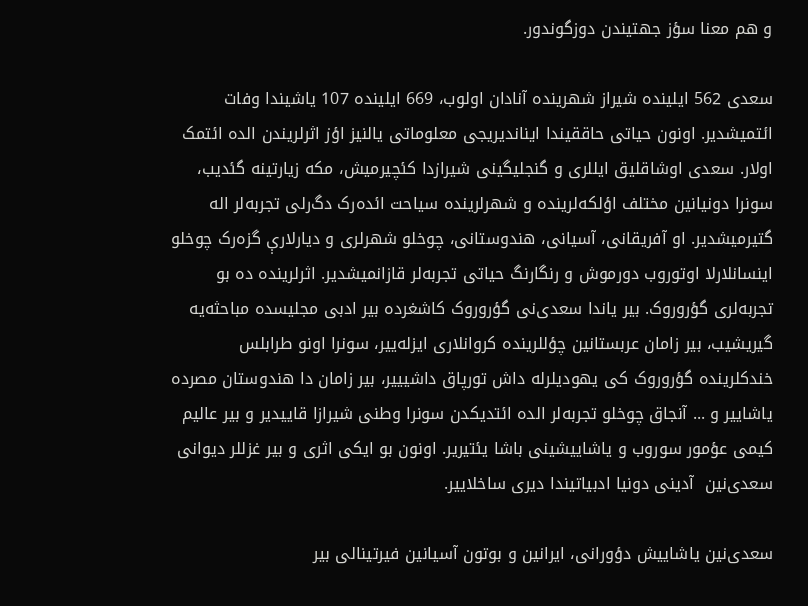و هم معنا سؤز جهتیندن دوزگوندور.

سعدی 562 ایلینده شیراز شهرینده آنادان اولوب، 669 ایلینده 107 یاشیندا وفات ائتمیشدیر. اونون حیاتی حاققیندا ایناندیریجی معلوماتی یالنیز اؤز اثرلریندن الده ائتمک اولار. سعدی اوشاقلیق ایللری و گنجلیگینی شیرازدا کئچیرمیش، مکه زیارتینه گئدیب، سونرا دونیانین مختلف اؤلکه‌لرینده و شهرلرینده سیاحت ائده‌رک دگ‌رلی تجربه‌لر اله گتیرمیشدیر. او آفریقانی، آسیانی، هندوستانی، چوخلو شهرلری و دیارلارې گزه‌رک چوخلو اینسانلارلا اوتوروب دورموش و رنگارنگ حیاتی تجربه‌لر قازانمیشدیر. اثرلرینده ده بو تجربه‌لری گؤروروک. بیر یاندا سعدی‌نی گؤروروک کاشغرده بیر ادبی مجلیسده مباحثه‌یه گیریشیب، بیر زامان عربستانین چؤللرینده کروانلاری ایزله‌ییر، سونرا اونو طرابلس خندکلرینده گؤروروک کی یهودیلرله داش تورپاق داشیییر، بیر زامان دا هندوستان مصرده یاشاییر و ... آنجاق چوخلو تجربه‌لر الده ائتدیکدن سونرا وطنی شیرازا قاییدیر و بیر عالیم کیمی عؤمور سوروب و یاشاییشینی باشا یئتیریر. اونون بو ایکی اثری و بیر غزللر دیوانی سعدی‌نین  آدینی دونیا ادبیاتیندا دیری ساخلاییر.

سعدی‌نین یاشاییش دؤورانی، ایرانین و بوتون آسیانین فیرتینالی بیر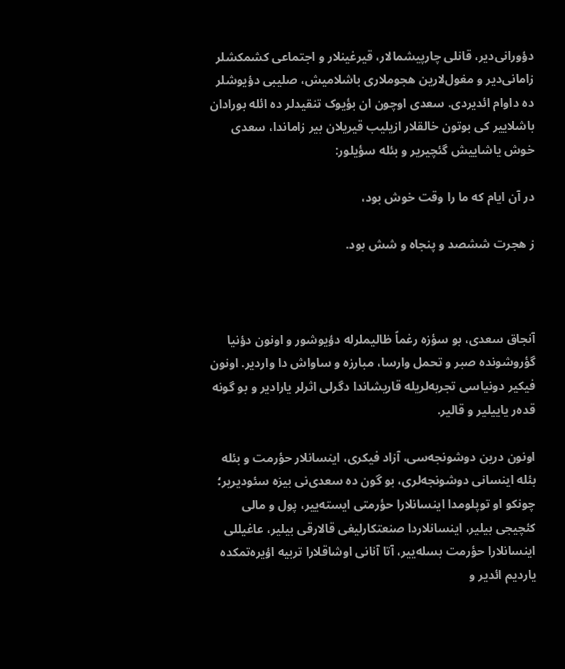دؤورانی‌دیر، قانلی چارپیشمالار، قیرغینلار و اجتماعی کشمکشلر زامانی‌دیر و مغول‌لارین هجوملاری باشلامیش، صلیبی دؤیوشلر ده داوام ائدیردی. سعدی اوچون ان بؤیوک تنقیدلر ده ائله بورادان باشلاییر کی بوتون خالقلار ازیلیب قیریلان بیر زاماندا، سعدی خوش یاشاییش گئچیریر و بئله سؤیلور:

در آن ایام که ما را وقت خوش بود،

ز هجرت ششصد و پنجاه و شش بود.



آنجاق سعدی، بو سؤزه رغماً ظالیملرله دؤیوشور و اونون دؤنیا گؤروشونده صبر و تحمل وارسا، مبارزه و ساواش دا واردیر. اونون فیکیر دونیاسی تجربه‌لریله قاریشاندا دگرلی اثرلر یارادیر و بو گونه قده‌ر یاییلیر و قالیر.

اونون درین دوشونجه‌سی، آزاد فیکری، اینسانلار حؤرمت و بئله بئله اینسانی دوشونجه‌لری، بو گون ده سعدی‌نی بیزه سئودیریر؛ چونکو او توپلومدا اینسانلارا حؤرمتی ایسته‌ییر، پول و مالی کئچیجی بیلیر، اینسانلاردا صنعتکارلیغی قالارقی بیلیر، عاغیللی اینسانلارا حؤرمت بسله‌ییر، آتا آنانی اوشاقلارا تربیه اؤیره‌تمکده یاردیم ائدیر و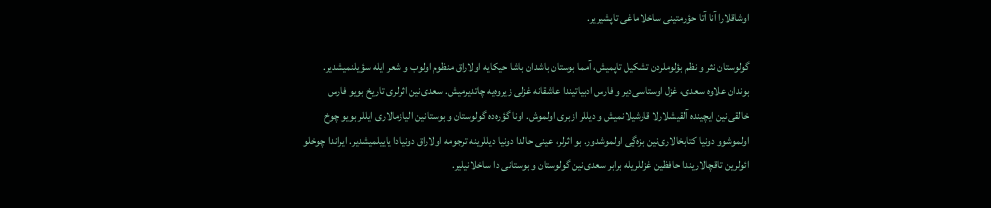اوشاقلارا آنا آتا حؤرمتینی ساخلاماغی تاپشیریر.

گولوستان نثر و نظم بؤلوملردن تشکیل تاپمیش، آمما بوستان باشدان باشا حیکایه اولاراق منظوم اولوب و شعر ایله سؤیلنمیشدیر. بوندان علاوه سعدی، غزل اوستاسی‌دیر و فارس ادبیاتیندا عاشقانه غزلی زیروه‌یه چاتدیرمیش. سعدی‌نین اثرلری تاریخ بویو فارس خالقی‌نین ایچینده آلقیشلارلا قارشیلانمیش و دیللر ازبری اولموش. اونا گؤره‌ده گولوستان و بوستانین الیازمالاری ایللر بویو چوخ اولموشوو دونیا کتابخالاری‌نین بزه‌ڲی اولموشدور. بو اثرلر، عینی حالدا دونیا دیللرینه ترجومه اولاراق دونیادا یاییلمیشدیر. ایراندا چوخلو ائولرین تاقچالاریندا حافظین غزللریله برابر سعدی‌نین گولوستان و بوستانی دا ساخلانیلیر.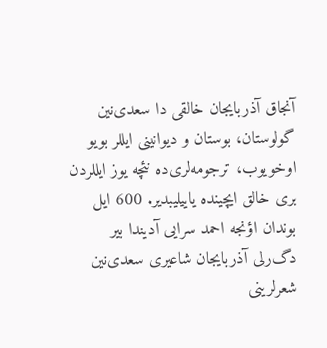آنجاق آذربایجان خالقی‌ دا سعدی‌نین گولوستان، بوستان و دیوانینی ایللر بویو اوخویوب، ترجومه‌لری‌ده نئچه یوز ایللردن بری خالق ایچینده یاییلیبدیر. 600 ایل بوندان اؤنجه احمد سرایی آدیندا بیر دگ‌رلی آذربایجان شاعیری سعدی‌نین شعرلرینی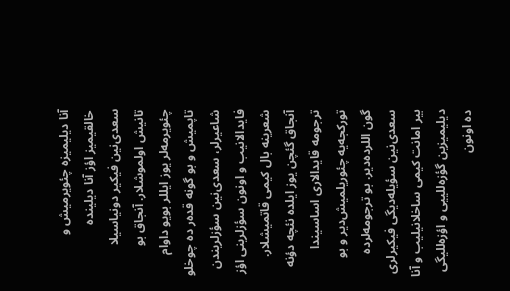آنا دیلیمیزه چئویرمیش و خالقیمیز اؤز آنا دیلینده سعدی‌نین فیکیر دونیاسیلا تانیش اولموشلار. آنجاق بو چئویرمه‌لر یوز ایللر بویو داوام تاپمیش و بو گونه قده‌ر ده چوخلو شاعیرلر، سعدی‌نین سؤزلریندن فایدالانیب و اونون سؤزلرینی اؤز شعرینه بال کیمی قاتمیشلار. آنجاق گئچن یوز ایلده نئچه دؤنه ترجومه قایدالاری اساسیندا تورکجه‌یه چئوریلمیش‌دیر و بو گون اللرده‌دیر. بو ترجومه‌لرده سعدی‌نین سؤیله‌دیگی فیکیرلری بیر امانت کیمی ساخلانیلیب و آنا دیلیمیزین گؤزه‌للییی و اؤزه‌للیگی ده اونون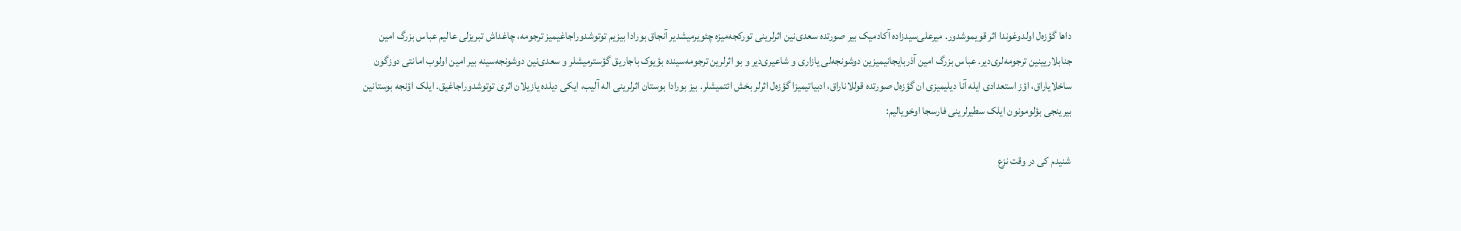داها گؤزه‌ل اولدوغوندا اثر قویموشدور. میرعلی‌سیدزاده آکادمیک بیر صورتده سعدی‌نین اثرلرینی تورکجه‌میزه چئویرمیشدیر آنجاق بورادا بیزیم توتوشدوراجاغیمیز ترجومه، چاغداش تبریزلی عالیم عباس بزرگ امین جنابلاریینین ترجومه‌لری‌دیر. عباس بزرگ امین آذربایجانیمیزین دوشونجه‌لی یازاری و شاعیری‌دیر و بو اثرلرین ترجومه‌سینده بؤیوک باجاریق گؤسترمیشلر و سعدی‌نین دوشونجه‌سینه بیر امین اولوب امانتی دوزگون  ساخلایاراق، اؤز استعدادی ایله آنا دیلیمیزی ان گؤزه‌ل صورتده قوللاناراق، ادبیاتیمیزا گؤزه‌ل اثرلر بخش ائتمیشلر. بیز بورادا بوستان اثرلرینی اله آلیب، ایکی دیلده یازیلان اثری توتوشدوراجاغیق. ایلک اؤنجه بوستانین بیرینجی بؤلومونون ایلک سطیرلرینی فارسجا اوخویالیم:

شنیدم کی در وقت نزع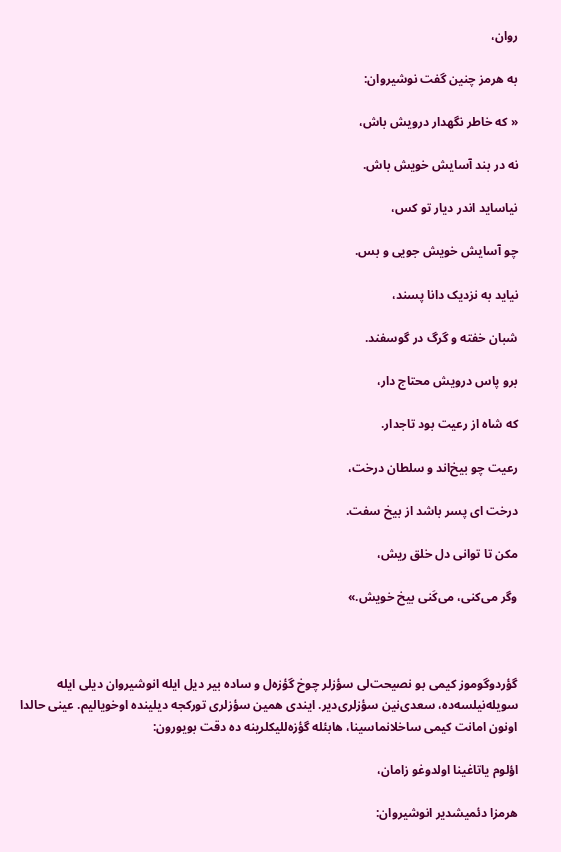روان،

به هرمز چنین گفت نوشیروان:

« که خاطر نگهدار درویش باش،

نه در بند آسایش خویش باش.

نیاساید اندر دیار تو کس،

چو آسایش خویش جویی و بس.

نیاید به نزدیک دانا پسند،

شبان خفته و گرگ در گوسفند.

برو پاس درویش محتاج دار،

که شاه از رعیت بود تاجدار.

رعیت چو بیخ‌اند و سلطان درخت،

درخت ای پسر باشد از بیخ سفت.

مکن تا توانی دل خلق ریش،

وگر می‌کنی، می‌کَنی بیخ خویش.»



گؤردوگوموز کیمی بو نصیحت‌لی سؤزلر چوخ گؤزه‌ل و ساده بیر دیل ایله انوشیروان دیلی ایله سویله‌نیلسه‌ده، سعدی‌نین سؤزلری‌دیر. ایندی همین سؤزلری تورکجه دیلینده اوخویالیم. عینی حالدا اونون امانت کیمی ساخلانماسینا، هابئله گؤزه‌للیکلرینه ده دقت بویورون:

اؤلوم یاتاغینا اولدوغو زامان،

هرمزا دئمیشدیر انوشیروان: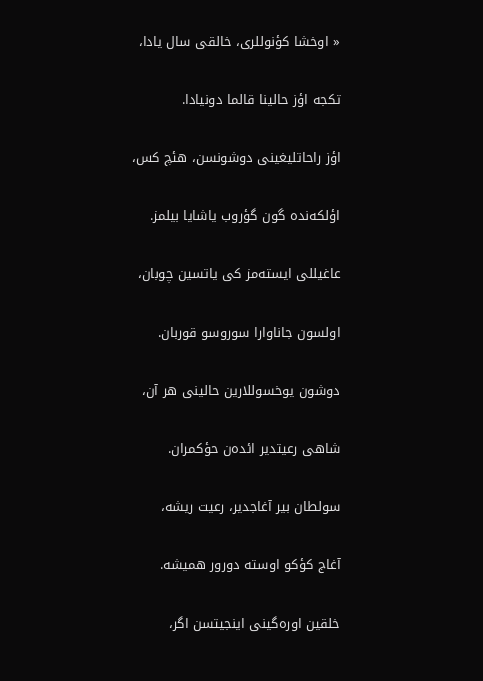« اوخشا کؤنوللری، خالقی سال یادا،

تکجه اؤز حالینا قالما دونیادا.

اؤز راحاتلیغینی دوشونسن، هئچ کس،

اؤلکه‌نده گون گؤروب یاشایا بیلمز.

عاغیللی ایسته‌مز کی یاتسین چوبان،

اولسون جاناوارا سوروسو قوربان.

دوشون یوخسوللارین حالینی هر آن،

شاهی رعیتدیر ائده‌ن حؤکمران.

سولطان بیر آغاجدیر، رعیت ریشه،

آغاج کؤکو اوسته دورور همیشه.

خلقین اوره‌گینی اینجیتسن اگر،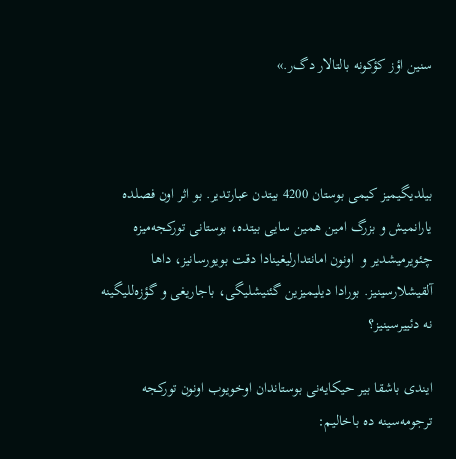سنین اؤز کؤکونه بالتالار دگ‌ر.»



بیلدیگیمیز کیمی بوستان 4200 بیتدن عبارتدیر. بو اثر اون فصلده یارانمیش و بزرگ امین همین سایی بیتده، بوستانی تورکجه‌میزه چئویرمیشدیر و  اونون امانتدارلیغینادا دقت بویورسانیز، داها آلقیشلارسینیز. بورادا دیلیمیزین گئنیشلیگی، باجاریغی و گؤزه‌للیگینه نه دئییرسینیز؟

ایندی باشقا بیر حیکایه‌نی بوستاندان اوخویوب اونون تورکجه ترجومه‌سینه ده باخالیم: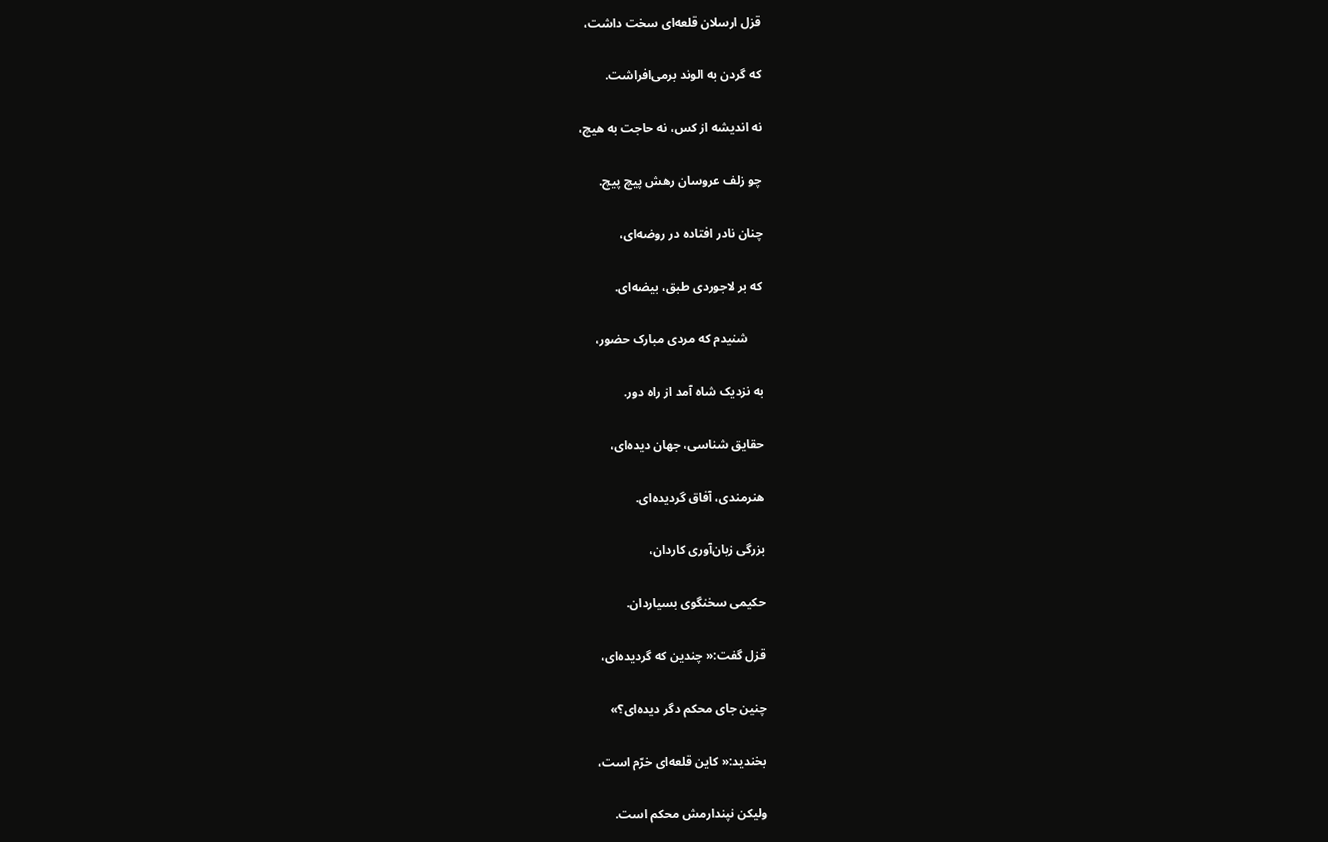قزل ارسلان قلعه‌ای سخت داشت،

که گردن به الوند برمی‌افراشت.

نه اندیشه از کس، نه حاجت به هیچ،

چو زلف عروسان رهش پیچ پیچ.

چنان نادر افتاده در روضه‌ای،

که بر لاجوردی طبق، بیضه‌ای.

     شنیدم که مردی مبارک حضور،

به نزدیک شاه آمد از راه دور.

حقایق شناسی، جهان دیده‌ای،

هنرمندی، آفاق گردیده‌ای.

بزرگی زبان‌آوری کاردان،

حکیمی سخنگوی بسیاردان.

قزل گفت:« چندین که گردیده‌ای،

چنین جای محکم دگر دیده‌ای؟»

بخندید:« کاین قلعه‌ای خرّم است،

ولیکن نپندارمش محکم است.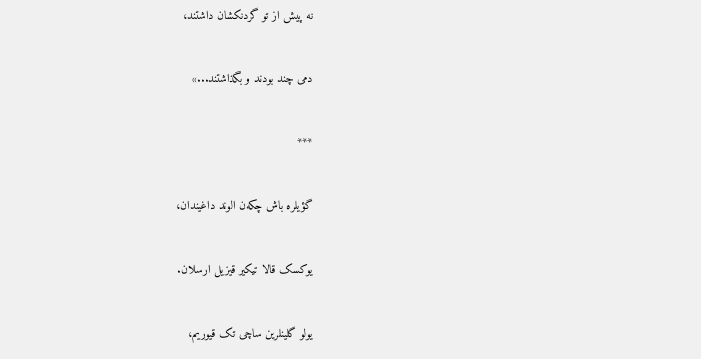نه پیش از تو گردنکشان داشتند،

دمی چند بودند و بگذاشتند...»

***

گؤیلره باش چکه‌ن الوند داغیندان،

یوکسک قالا تیکیر قیزیل ارسلان.

یولو گلینلرین ساچی تک قیوریم،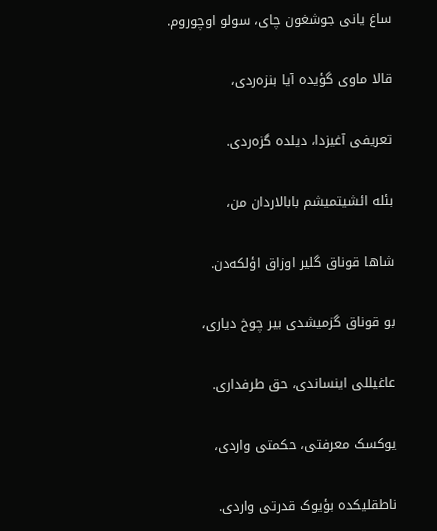ساغ یانی جوشغون چای، سولو اوچوروم.

قالا ماوی گؤیده آیا بنزه‌ردی،

تعریفی آغیزدا، دیلده گزه‌ردی.

بئله ائشیتمیشم بابالاردان من،

شاها قوناق گلیر اوزاق اؤلکه‌دن.

بو قوناق گزمیشدی بیر چوخ دیاری،

عاغیللی اینساندی، حق طرفداری.

یوکسک معرفتی، حکمتی واردی،

ناطقلیکده بؤیوک قدرتی واردی.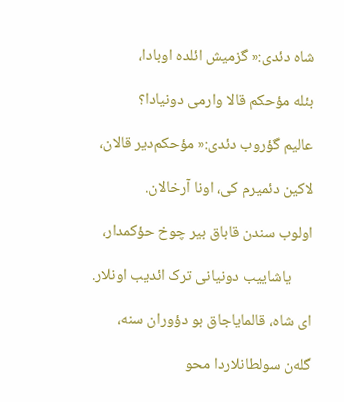شاه دئدی:« گزمیش ائلده اوبادا،

بئله مؤحکم قالا وارمی دونیادا؟

عالیم گؤروب دئدی:« مؤحکم‌دیر قالان،

لاکین دئمیرم کی، اونا آرخالان.

اولوب سندن قاباق بیر چوخ حؤکمدار،

      یاشاییب دونیانی ترک ائدیب اونلار.

ای شاه، قالمایاجاق بو دؤوران سنه،

گله‌ن سولطانلاردا محو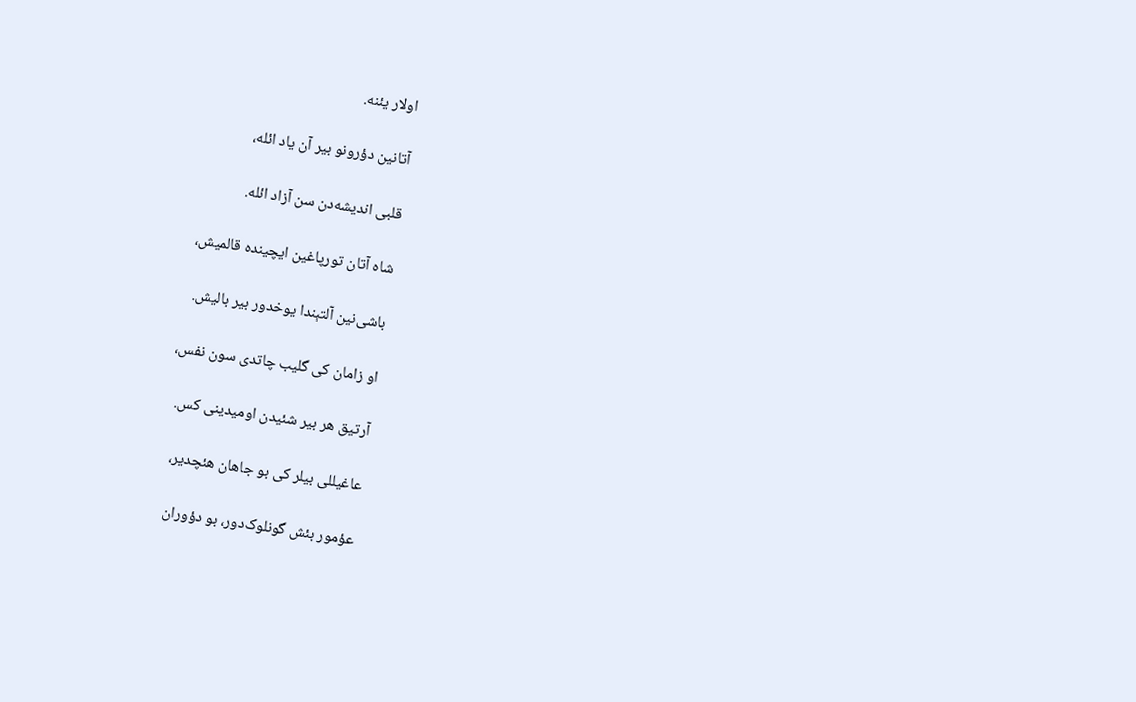اولار یئنه.

آتانین دؤرونو بیر آن یاد ائله،

قلبی اندیشه‌دن سن آزاد ائله.

شاه آتان تورپاغین ایچینده قالمیش،

باشی‌نین آلتېندا یوخدور بیر بالیش.

او زامان کی گلیب چاتدی سون نفس،

آرتیق هر بیر شئیدن اومیدینی کس.

عاغیللی بیلر کی بو جاهان هئچدیر،

عؤمور بئش گونلوک‌دور، بو دؤوران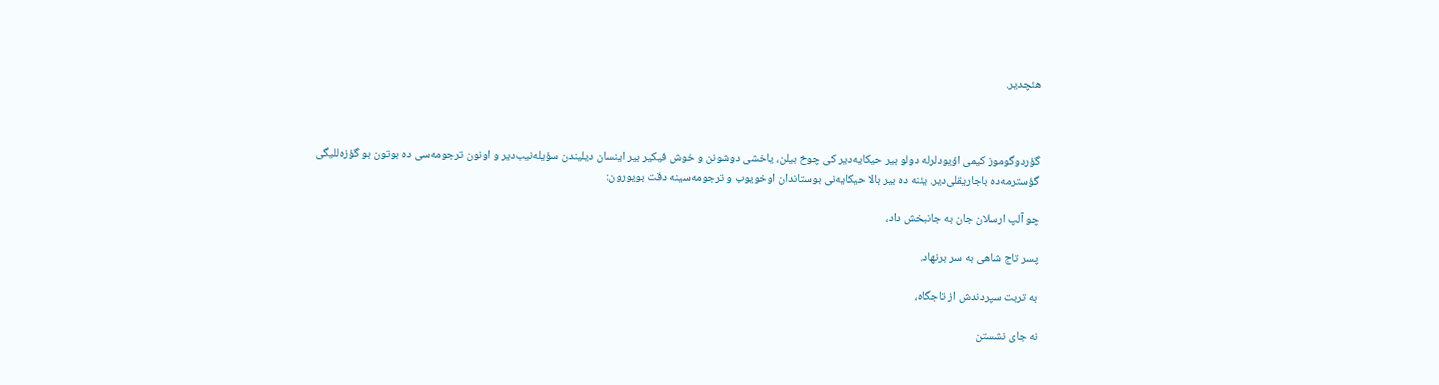هئچدیر.



گؤردوگوموز کیمی اؤیودلرله دولو بیر حیکایه‌دیر کی چوخ بیلن، یاخشی دوشونن و خوش فیکیر بیر اینسان دیلیندن سؤیله‌نیب‌دیر و اونون ترجومه‌سی ده بوتون بو گؤزه‌للیگی گؤسترمه‌ده باجاریقلی‌دیر. یئنه ده بیر بالا حیکایه‌نی بوستاندان اوخویوب و ترجومه‌سینه دقت بویورون:

چو آلپ ارسلان جان به جانبخش داد،

پسر تاج شاهی به سر برنهاد.

به تربت سپردندش از تاجگاه،

نه جای نشستن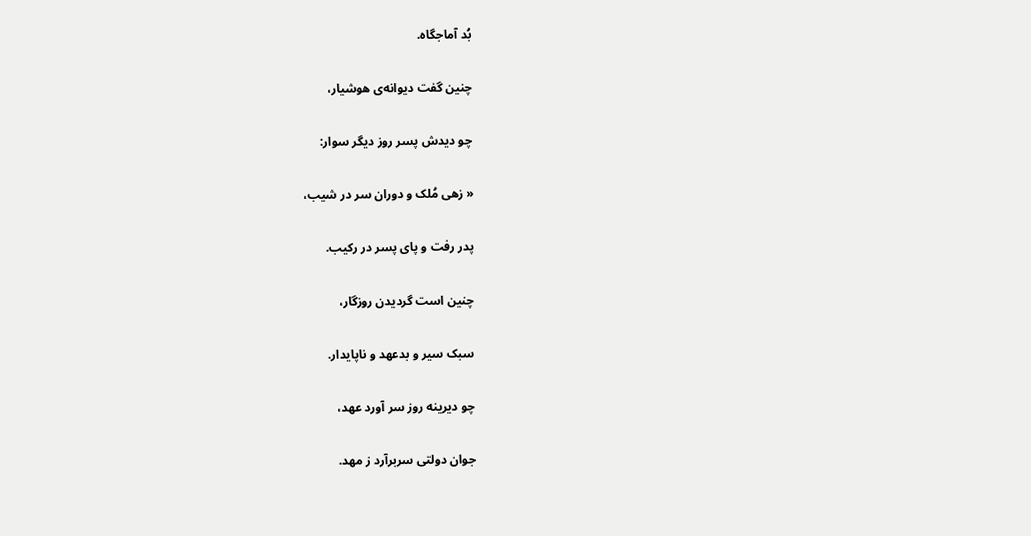بُد آماجگاه.

چنین گفت دیوانه‌ی هوشیار،

چو دیدش پسر روز دیگر سوار:

« زهی مُلک و دوران سر در شیب،

پدر رفت و پای پسر در رکیب.

چنین است گردیدن روزگار،

سبک سیر و بدعهد و ناپایدار.

چو دیرینه روز سر آورد عهد،

جوان دولتی سربرآرد ز مهد.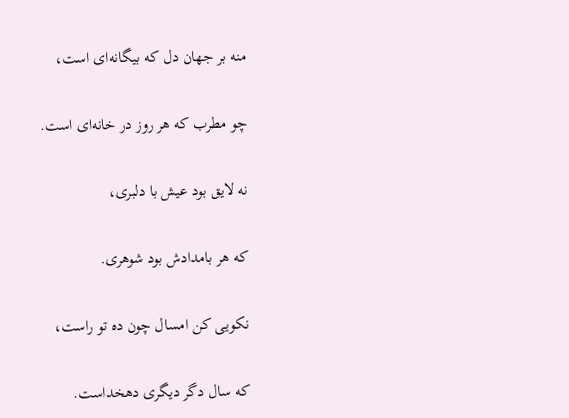منه بر جهان دل که بیگانه‌ای است،

چو مطرب که هر روز در خانه‌ای است.

نه لایق بود عیش با دلبری،

که هر بامدادش بود شوهری.

نکویی کن امسال چون ده تو راست،

که سال دگر دیگری دهخداست.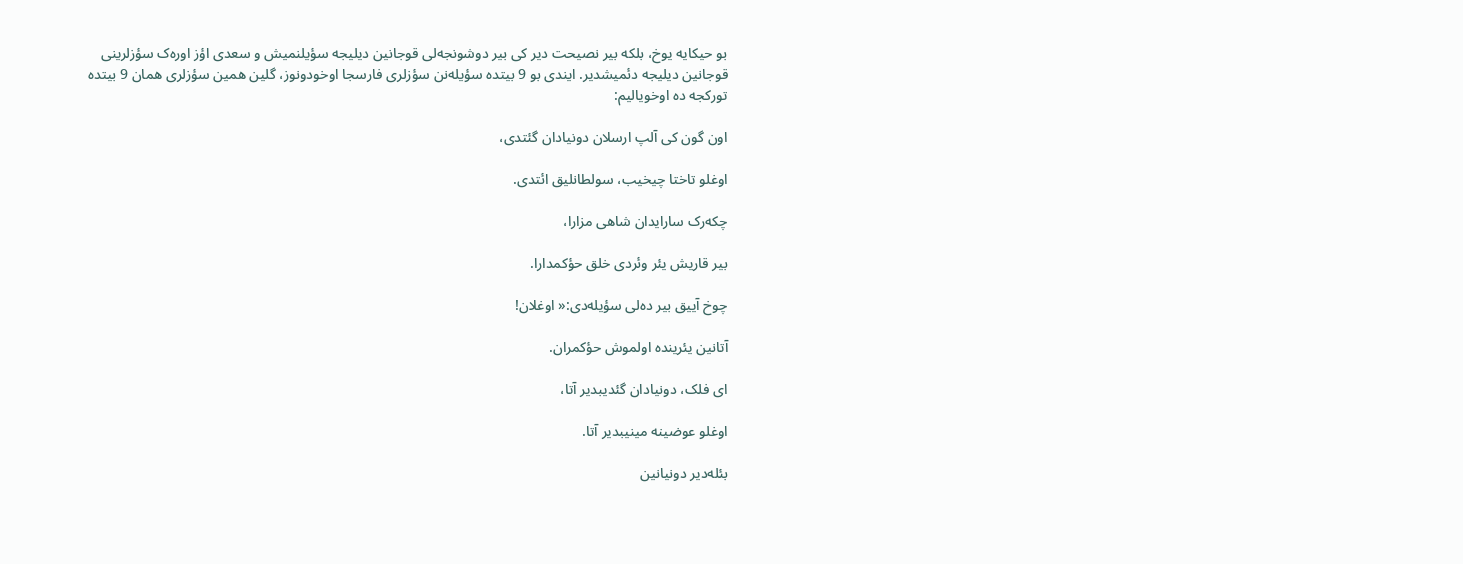بو حیکایه یوخ، بلکه بیر نصیحت دیر کی بیر دوشونجه‌لی قوجانین دیلیجه سؤیلنمیش و سعدی اؤز اوره‌ک سؤزلرینی قوجانین دیلیجه دئمیشدیر. ایندی بو 9 بیتده سؤیله‌نن سؤزلری فارسجا اوخودونوز، گلین همین سؤزلری همان 9 بیتده تورکجه ده اوخویالیم:

اون گون کی آلپ ارسلان دونیادان گئتدی،

اوغلو تاختا چیخیب، سولطانلیق ائتدی.

چکه‌رک سارایدان شاهی مزارا،

بیر قاریش یئر وئردی خلق حؤکمدارا.

چوخ آییق بیر ده‌لی سؤیله‌دی:« اوغلان!

آتانین یئرینده اولموش حؤکمران.

ای فلک، دونیادان گئدیبدیر آتا،

اوغلو عوضینه مینیبدیر آتا.

بئله‌دیر دونیانین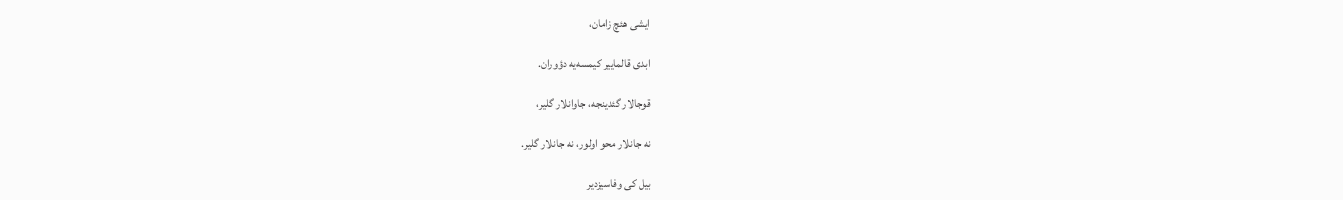ایشی هئچ زامان،

ابدی قالماییر کیمسه‌یه دؤوران.

قوجالار گئدینجه، جاوانلار گلیر،

نه جانلار محو اولور، نه جانلار گلیر.

بیل کی وفاسیزدیر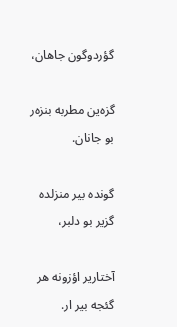گؤردوگون جاهان،

گزه‌ین مطربه بنزه‌ر بو جانان.

گونده بیر منزلده گزیر بو دلبر،

آختاریر اؤزونه هر گئجه بیر ار.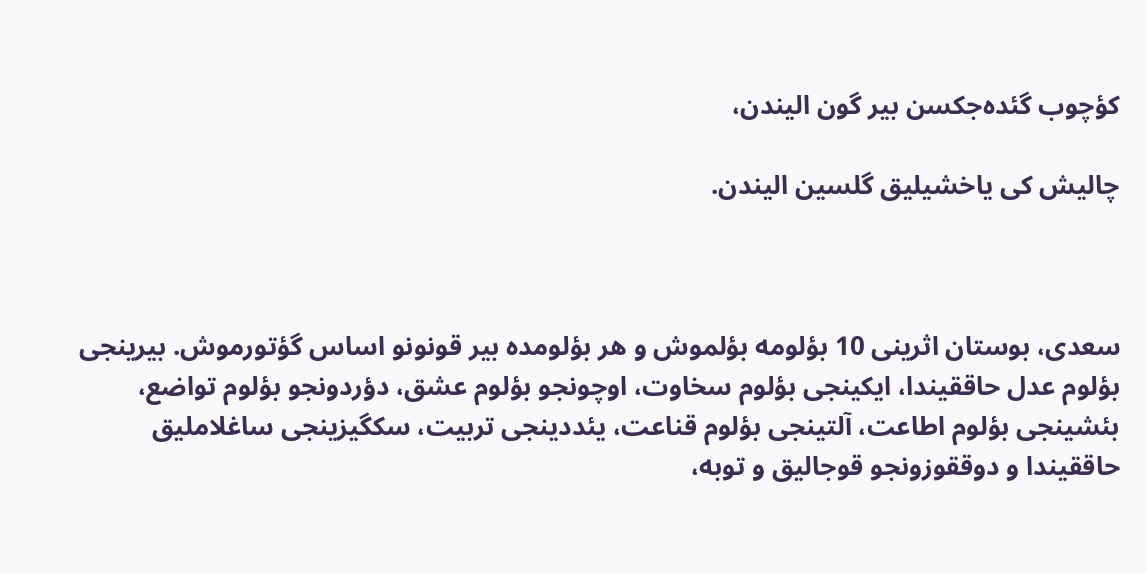کؤچوب گئده‌جکسن بیر گون الیندن،

چالیش کی یاخشیلیق گلسین الیندن.



سعدی، بوستان اثرینی 10 بؤلومه بؤلموش و هر بؤلومده بیر قونونو اساس گؤتورموش. بیرینجی بؤلوم عدل حاققیندا، ایکینجی بؤلوم سخاوت، اوچونجو بؤلوم عشق، دؤردونجو بؤلوم تواضع، بئشینجی بؤلوم اطاعت، آلتینجی بؤلوم قناعت، یئددینجی تربیت، سکگیزینجی ساغلاملیق حاققیندا و دوققوزونجو قوجالیق و توبه،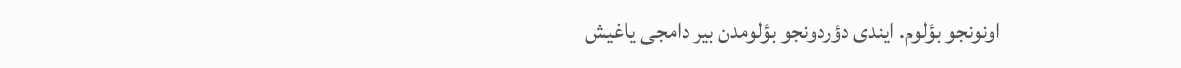اونونجو بؤلوم. ایندی دؤردونجو بؤلومدن بیر دامجی یاغیش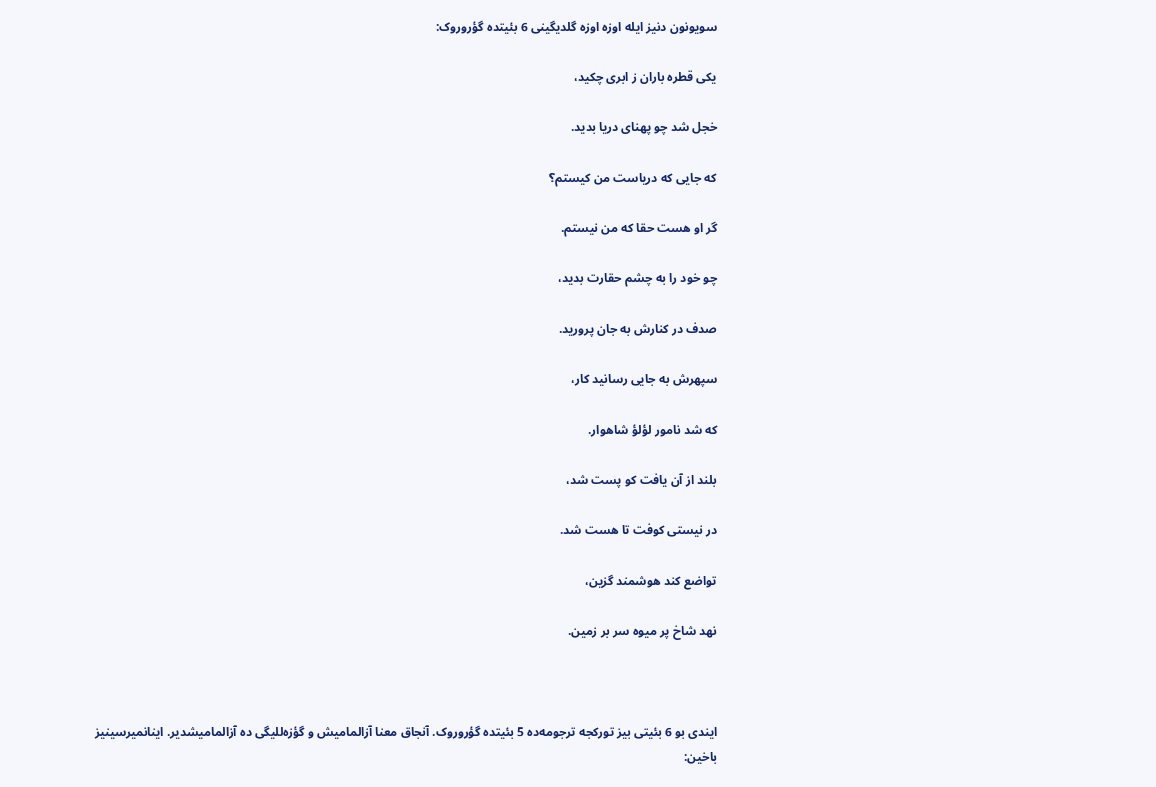سویونون دنیز ایله اوزه اوزه گلدیگینی 6 بئیتده گؤروروک:

یکی قطره باران ز ابری چکید،

خجل شد چو پهنای دریا بدید.

که جایی که دریاست من کیستم؟

گر او هست حقا که من نیستم.

چو خود را به چشم حقارت بدید،

صدف در کنارش به جان پرورید.

سپهرش به جایی رسانید کار،

که شد نامور لؤلؤ شاهوار.

بلند از آن یافت کو پست شد،

در نیستی کوفت تا هست شد.

تواضع کند هوشمند گزین،

نهد شاخ پر میوه سر بر زمین.



ایندی بو 6 بئیتی بیز تورکجه ترجومه‌ده 5 بئیتده گؤروروک. آنجاق معنا آزالمامیش و گؤزه‌للیگی ده آزالمامیشدیر. اینانمیرسینیز باخین: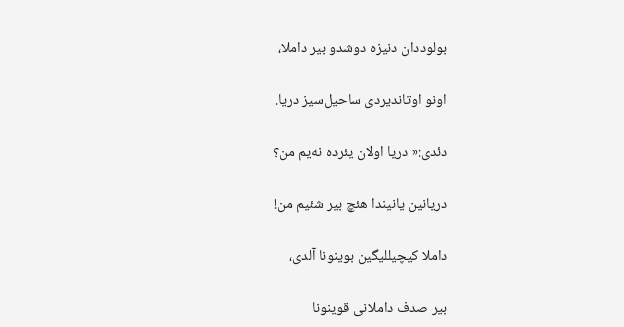بولوددان دنیزه دوشدو بیر داملا،

اونو اوتاندیردی ساحیل‌سیز دریا.

دئدی:« دریا اولان یئرده نه‌یم من؟

دریانین یانیندا هئچ بیر شئیم من!

داملا کیچیللیگین بوینونا آلدی،

بیر صدف داملانی قوینونا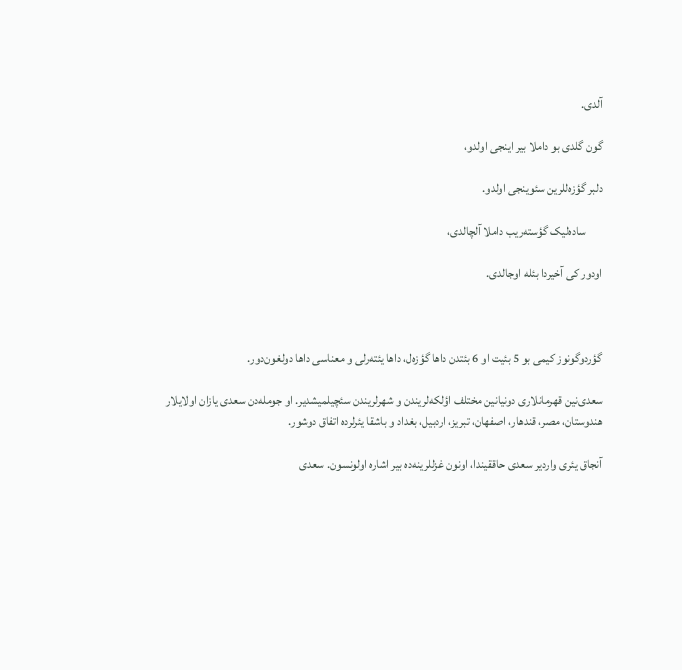آلدی.

گون گلدی بو داملا بیر اینجی اولدو،

دلبر گؤزه‌للرین سئوینجی اولدو.

       ساده‌لیک گؤسته‌ریب داملا آلچالدی،

اودور کی آخیردا بئله اوجالدی.



گؤردوگونوز کیمی بو 5 بئیت او 6 بئتدن داها گؤزه‌ل، داها یئته‌رلی و معناسی داها دولغون‌دور.

سعدی‌نین قهرمانلاری دونیانین مختلف اؤلکه‌لریندن و شهرلریندن سئچیلمیشدیر. او جومله‌دن سعدی یازان اولایلار هندوستان، مصر، قندهار، اصفهان، تبریز، اردبیل، بغداد و باشقا یئرلرده اتفاق دوشور.

آنجاق یئری واردیر سعدی حاققیندا، اونون غزللرینه‌ده بیر اشاره اولونسون. سعدی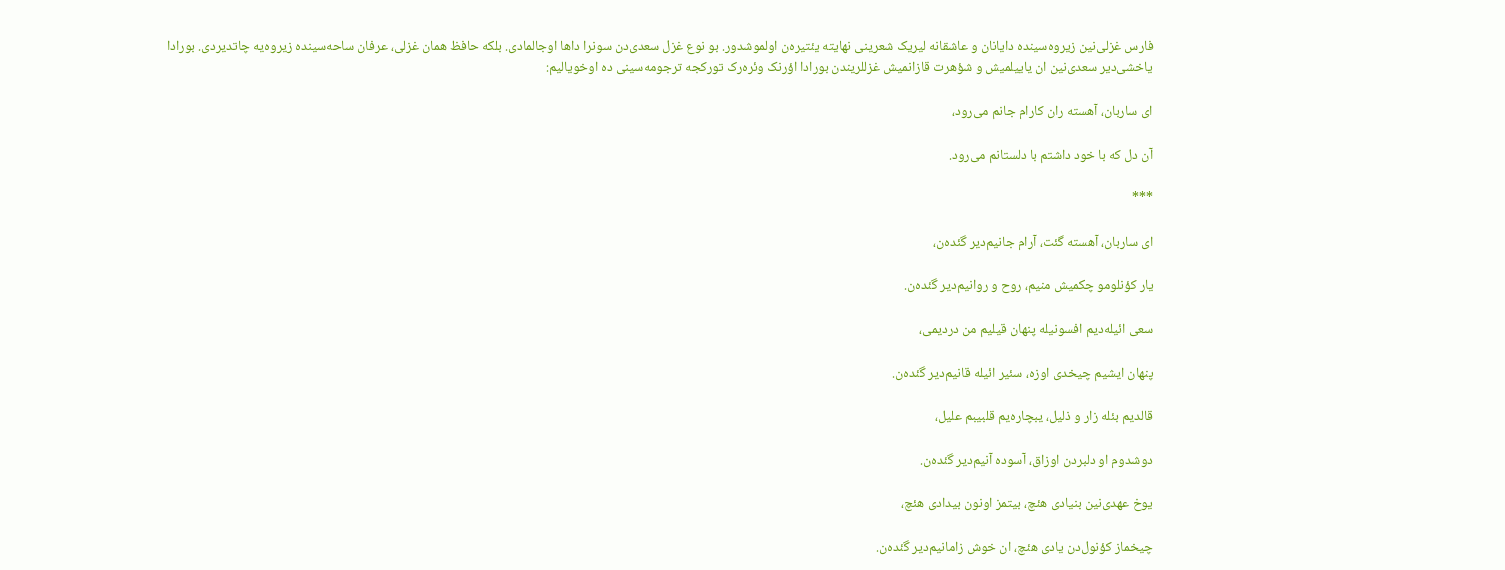فارس غزلی‌نین زیروه‌سینده دایانان و عاشقانه لیریک شعرینی نهایته یئتیره‌ن اولموشدور. بو نوع غزل سعدی‌دن سونرا داها اوجالمادی. بلکه حافظ همان غزلی، عرفان ساحه‌سینده زیروه‌یه چاتدیردی. بورادا یاخشی‌دیر سعدی‌نین ان یاییلمیش و شؤهرت قازانمیش غزللریندن بورادا اؤرنک وئره‌رک تورکجه ترجومه‌سینی ده اوخویالیم:

ای ساربان، آهسته ران کارام جانم می‌رود،

آن دل که با خود داشتم با دلستانم می‌رود.

***

ای ساربان، آهسته گئت، آرام جانیم‌دیر گئده‌ن،

یار کؤنلومو چکمیش منیم، روح و روانیم‌دیر گئده‌ن.

سعی ائیله‌دیم افسونیله پنهان قیلیم من دردیمی،

پنهان ایشیم چیخدی اوزه، سئیر ائیله قانیم‌دیر گئده‌ن.

قالدیم بئله زار و ذلیل، یبچاره‌یم قلبیبم علیل،

دوشدوم او دلبردن اوزاق، آسوده آنیم‌دیر گئده‌ن.

یوخ عهدی‌نین بنیادی هئچ، بیتمز اونون بیدادی هئچ،

چیخماز کؤنول‌دن یادی هئچ، ان خوش زامانیم‌دیر گئده‌ن.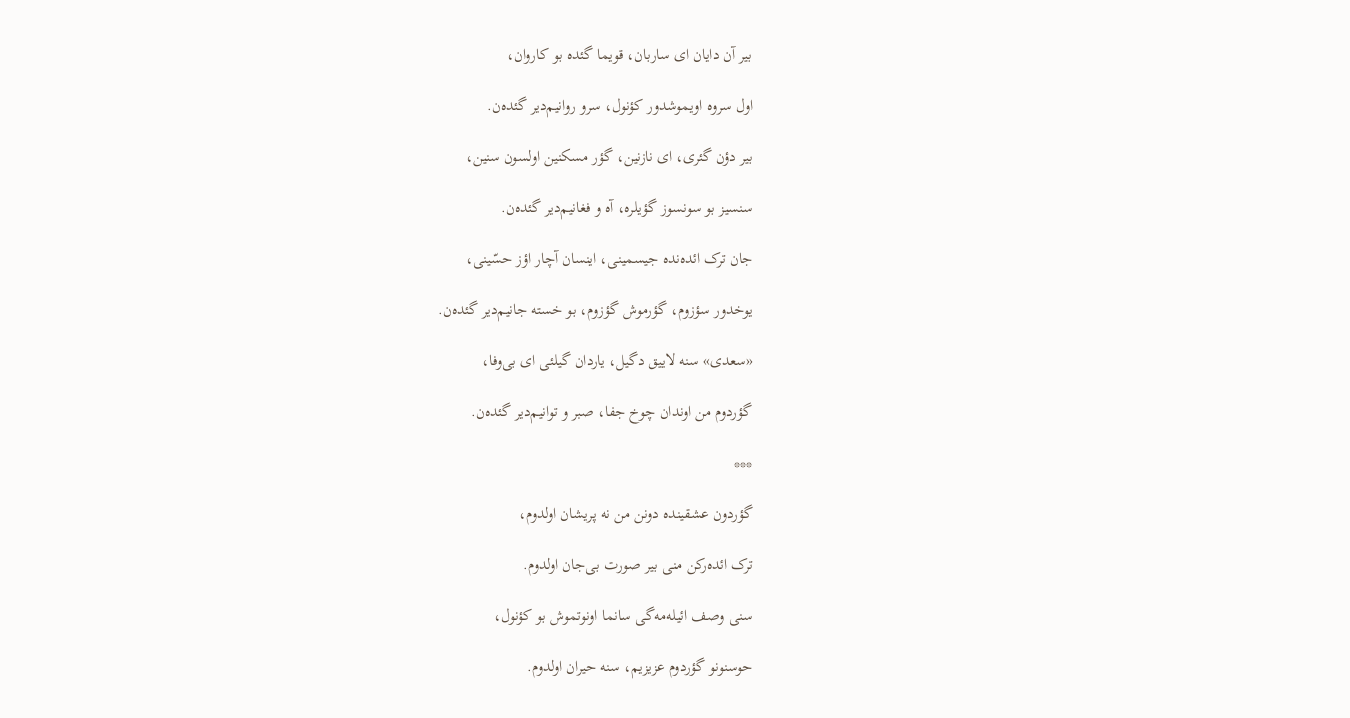بیر آن دایان ای ساربان، قویما گئده بو کاروان،

اول سروه اویموشدور کؤنول، سرو روانیم‌دیر گئده‌ن.

بیر دؤن گئری، ای نازنین، گؤر مسکنین اولسون سنین،

سنسیز بو سونسوز گؤیلره، آه و فغانیم‌دیر گئده‌ن.

جان ترک ائده‌نده جیسمینی، اینسان آچار اؤز حسّینی،

یوخدور سؤزوم، گؤرموش گؤزوم، بو خسته جانیم‌دیر گئده‌ن.

«سعدی» سنه لاییق دگیل، یاردان گیلئی ای بی‌وفا،

گؤردوم من اوندان چوخ جفا، صبر و توانیم‌دیر گئده‌ن.

***

گؤردون عشقینده دونن من نه پریشان اولدوم،

ترک ائده‌رکن منی بیر صورت بی‌جان اولدوم.

سنی وصف ائیله‌مه‌گی سانما اونوتموش بو کؤنول،

حوسنونو گؤردوم عزیزیم، سنه حیران اولدوم.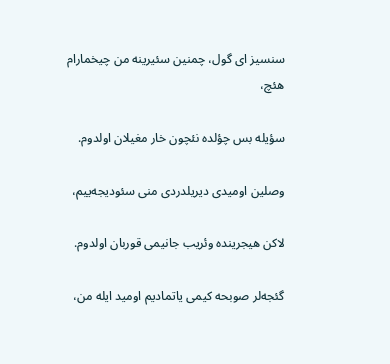سنسیز ای گول، چمنین سئیرینه من چیخمارام هئچ،

سؤیله بس چؤلده نئچون خار مغیلان اولدوم.

وصلین اومیدی دیریلدردی منی سئودیجه‌ییم،

لاکن هیجرینده وئریب جانیمی قوربان اولدوم.

گئجه‌لر صوبحه کیمی یاتمادیم اومید ایله من،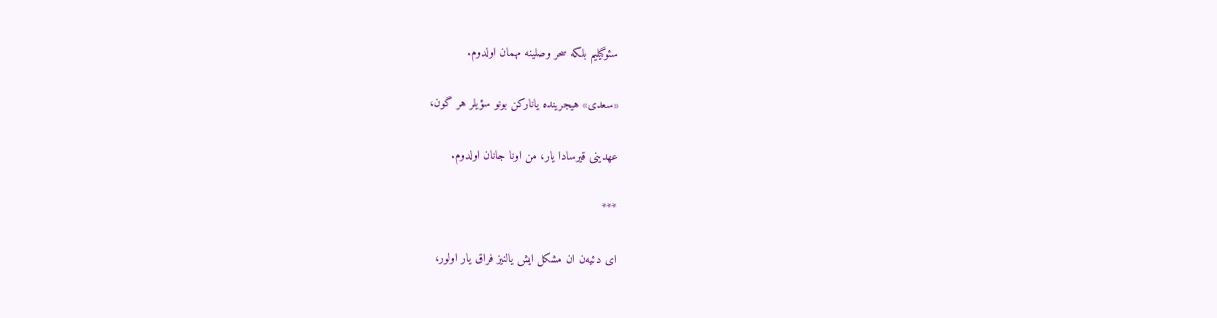سئوگیلیم بلکه سحر وصلینه مهمان اولدوم.

«سعدی» هیجرینده یانارکن بونو سؤیلر هر گون،

عهدینی قیرسادا یار، من اونا جانان اولدوم.

***

ای دئیه‌ن ان مشکل ایش یالنیز فراق یار اولور،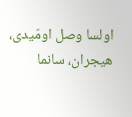اولسا وصل اومّیدی، هیجران، سانما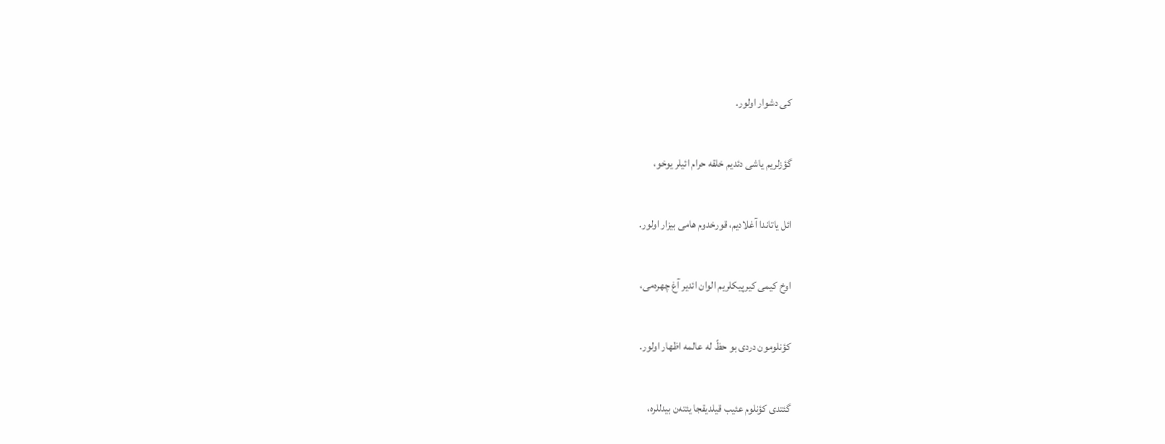کی دشوار اولور.

گؤزلریم یاشی دئدیم خلقه حرام ائیلر یوخو،

ائل یاتاندا آغلادیم، قورخدوم هامی بیزار اولور.

اوخ کیمی کیرپیکلریم الوان ائدیر آغ چهره‌می،

کؤنلومون دردی بو حظّ له عالمه اظهار اولور.

گئتدی کؤنلوم عئیب قیلدیقجا یئته‌ن بیدللره،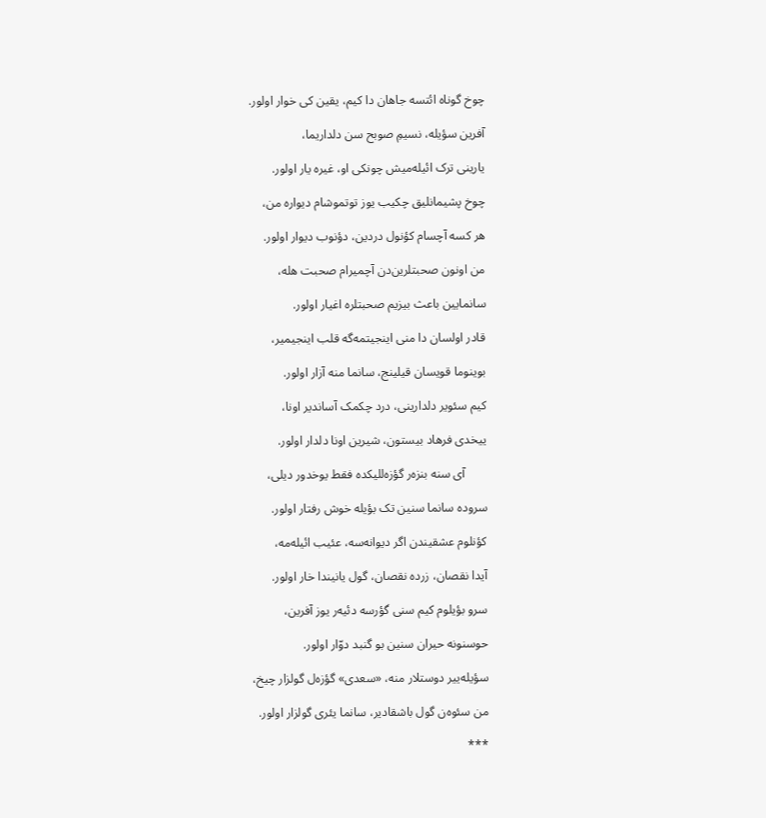چوخ گوناه ائتسه جاهان دا کیم، یقین کی خوار اولور.

آفرین سؤیله، نسیمِ صوبح سن دلداریما،

یارینی ترک ائیله‌میش چونکی او، غیره یار اولور.

چوخ پشیمانلیق چکیب یوز توتموشام دیواره من،

هر کسه آچسام کؤنول دردین، دؤنوب دیوار اولور.

من اونون صحبتلرین‌دن آچمیرام صحبت هله،

سانمایین باعث بیزیم صحبتلره اغیار اولور.

قادر اولسان دا منی اینجیتمه‌گه قلب اینجیمیر،

بوینوما قویسان قیلینج، سانما منه آزار اولور.

کیم سئویر دلدارینی، درد چکمک آساندیر اونا،

ییخدی فرهاد بیستون، شیرین اونا دلدار اولور.

       آی سنه بنزه‌ر گؤزه‌للیکده فقط یوخدور دیلی،

سروده سانما سنین تک بؤیله خوش رفتار اولور.

کؤنلوم عشقیندن اگر دیوانه‌سه، عئیب ائیله‌مه،

آیدا نقصان، زرده نقصان، گول یانیندا خار اولور.

سرو بؤیلوم کیم سنی گؤرسه دئیه‌ر یوز آفرین،

حوسنونه حیران سنین بو گنبد دوّار اولور.

سؤیله‌ییر دوستلار منه، «سعدی» گؤزه‌ل گولزار چیخ،

من سئوه‌ن گول باشقادیر، سانما یئری گولزار اولور.

***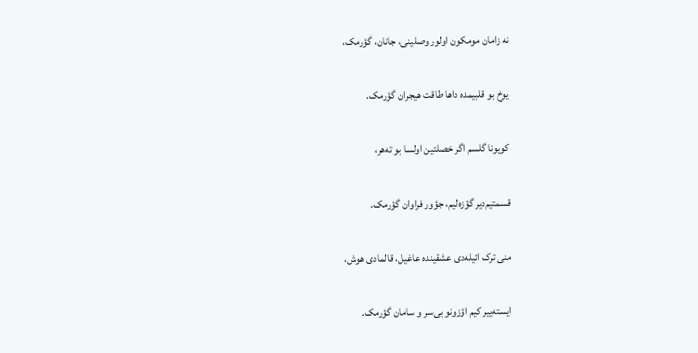نه زامان مومکون اولور وصلینی، جانان، گؤرمک،

یوخ بو قلبیمده داها طاقت هیجران گؤرمک.

کویونا گلسم اگر خصلتین اولسا بو ته‌هر،

قسمتیم‌دیر گؤزه‌لیم، جؤور فراوان گؤرمک.

منی ترک ائیله‌دی عشقینده عاغیل، قالمادی هوش،

ایسته‌ییر کیم اؤزونو بی‌سر و سامان گؤرمک.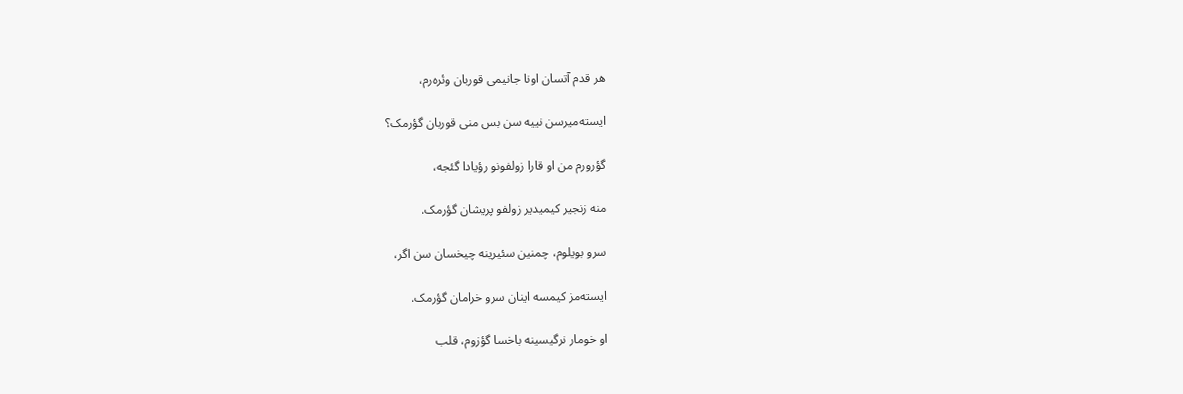هر قدم آتسان اونا جانیمی قوربان وئره‌رم،

ایسته‌میرسن نییه سن بس منی قوربان گؤرمک؟

گؤرورم من او قارا زولفونو رؤیادا گئجه،

منه زنجیر کیمیدیر زولفو پریشان گؤرمک.

سرو بویلوم، چمنین سئیرینه چیخسان سن اگر،

ایسته‌مز کیمسه اینان سرو خرامان گؤرمک.

او خومار نرگیسینه باخسا گؤزوم، قلب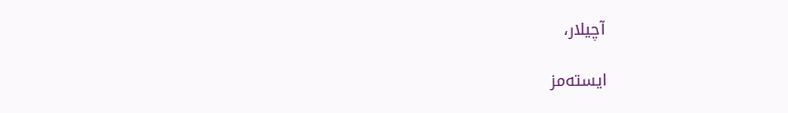آچیلار،

ایسته‌مز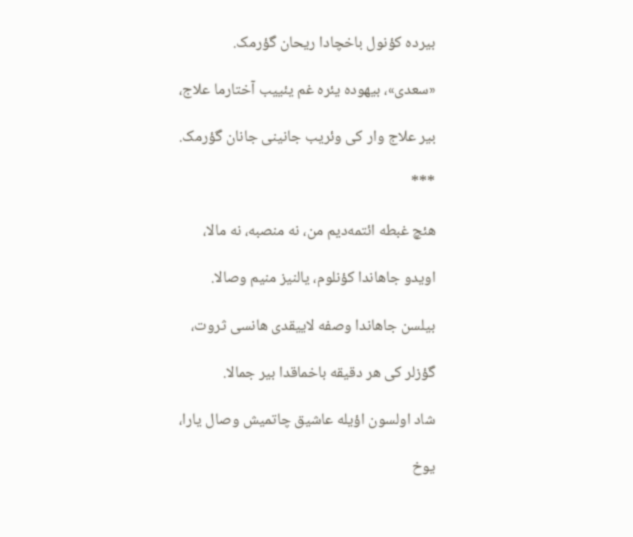بیرده کؤنول باخچادا ریحان گؤرمک.

«سعدی»، بیهوده یئره غم یئییب آختارما علاج،

بیر علاج وار کی وئریب جانینی جانان گؤرمک.

***

هئچ غبطه ائتمه‌دیم من، نه منصبه، نه مالا،

اویدو جاهاندا کؤنلوم، یالنیز منیم وصالا.

بیلسن جاهاندا وصفه لاییقدی هانسی ثروت،

گؤزلر کی هر دقیقه باخماقدا بیر جمالا.

شاد اولسون اؤیله عاشیق چاتمیش وصال یارا،

یوخ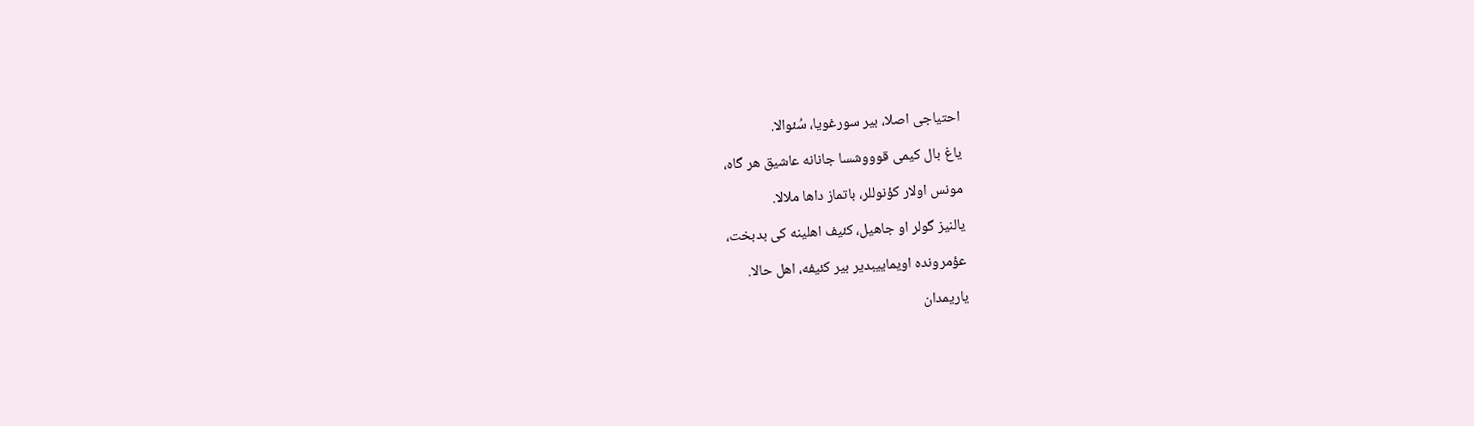احتیاجی اصلا، بیر سورغویا، سُئوالا.

یاغ بال کیمی قوووشسا جانانه عاشیق هر گاه،

مونس اولار کؤنوللر، باتماز داها ملالا.

یالنیز گولر او جاهیل، کئیف اهلینه کی بدبخت،

عؤمرونده اویماییبدیر بیر کئیفه، اهل حالا.

یاریمدان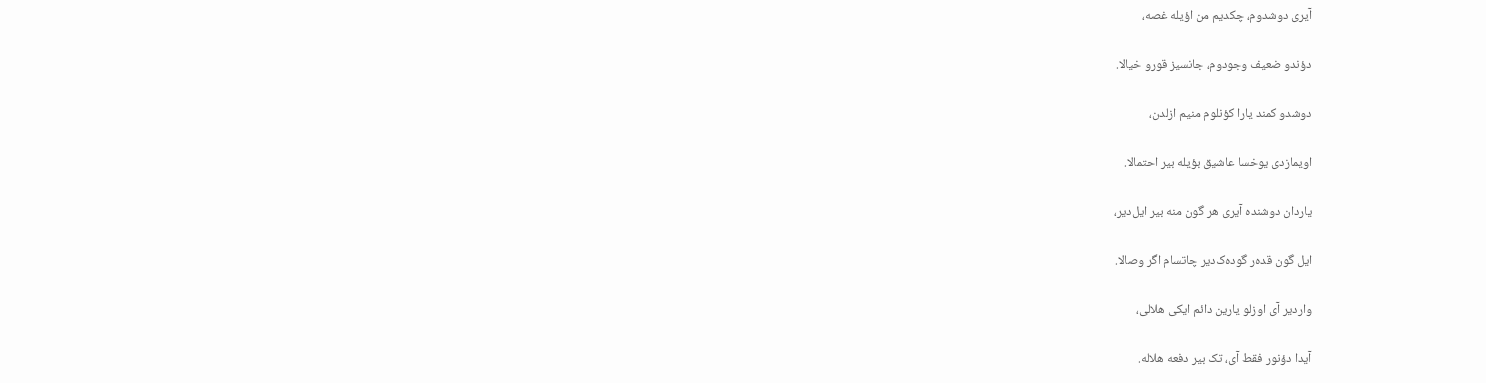آیری دوشدوم، چکدیم من اؤیله غصه،

دؤندو ضعیف وجودوم، جانسیز قورو خیالا.

دوشدو کمند یارا کؤنلوم منیم ازلدن،

اویمازدی یوخسا عاشیق بؤیله بیر احتمالا.

یاردان دوشنده آیری هر گون منه بیر ایل‌دیر،

ایل گون قده‌ر گوده‌ک‌دیر چاتسام اگر وصالا.

واردیر آی اوزلو یارین دائم ایکی هلالی،

آیدا دؤنور فقط آی، تک بیر دفعه هلاله.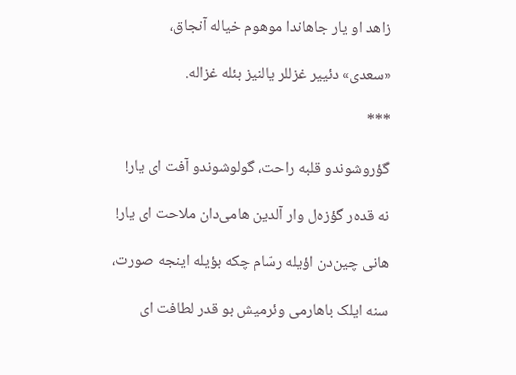زاهد او یار جاهاندا موهوم خیاله آنجاق،

«سعدی» دئییر غزللر یالنیز بئله غزاله.

***

گؤروشوندو قلبه راحت، گولوشوندو آفت ای یار!

نه قده‌ر گؤزه‌ل وار آلدین هامی‌دان ملاحت ای یار!

هانی چین‌دن اؤیله رسّام چکه بؤیله اینجه صورت،

سنه ایلک باهارمی وئرمیش بو قدر لطافت ای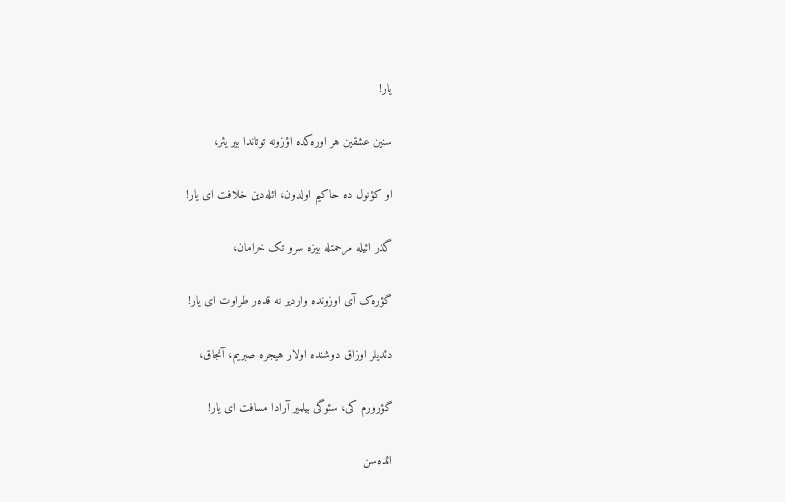یار!

سنین عشقین هر اوره‌کده اؤزونه توتاندا بیر یئر،

او کؤنول ده حاکیم اولدون، ائله‌دین خلافت ای یار!

گذر ائیله مرحمتله بیزه سرو تک خرامان،

گؤره‌ک آی اوزونده واردیر نه قده‌ر طراوت ای یار!

دئدیلر اوزاق دوشنده اولار هیجره صبریم، آنجاق،

گؤرورم کی، سئوگی بیلمیر آرادا مسافت ای یار!

ائده‌سن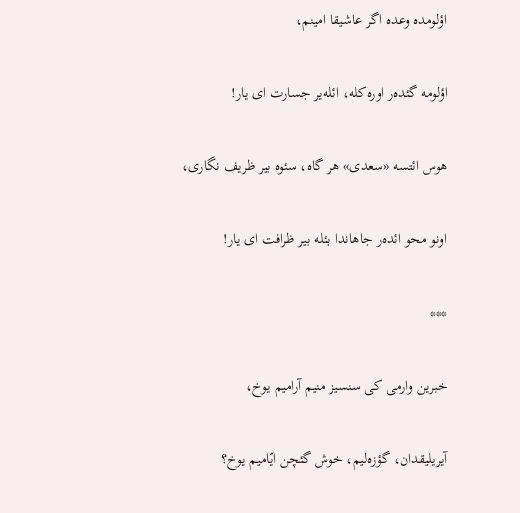اؤلومده وعده اگر عاشیقا امینم،

اؤلومه گئده‌ر اوره‌کله، ائله‌یر جسارت ای یار!

هوس ائتسه «سعدی» هر گاه، سئوه بیر ظریف نگاری،

اونو محو ائده‌ر جاهاندا بئله بیر ظرافت ای یار!

***

خبرین وارمی کی سنسیز منیم آرامیم یوخ،

آیریلیقدان، گؤزه‌لیم، خوش گئچن ایّامیم یوخ؟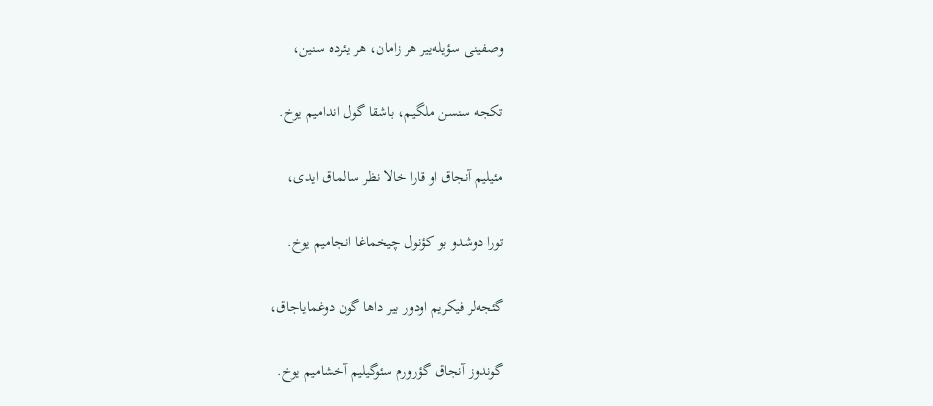وصفینی سؤیله‌ییر هر زامان، هر یئرده سنین،

تکجه سنسن ملگیم، باشقا گول اندامیم یوخ.

مئیلیم آنجاق او قارا خالا نظر سالماق ایدی،

تورا دوشدو بو کؤنول چیخماغا انجامیم یوخ.

گئجه‌لر فیکریم اودور بیر داها گون دوغمایاجاق،

گوندوز آنجاق گؤرورم سئوگیلیم آخشامیم یوخ.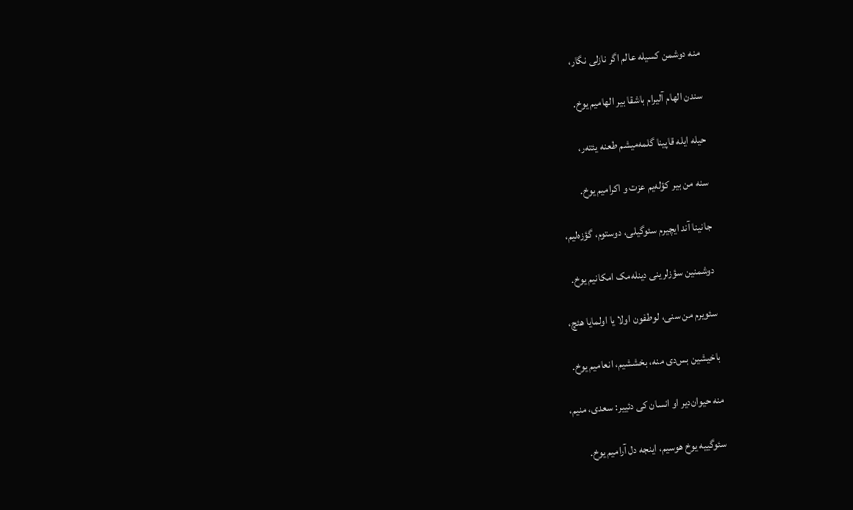منه دوشمن کسیله عالم اگر نازلی نگار،

سندن الهام آلیرام باشقا بیر الهامیم یوخ.

حیله ایله قاپینا گلمه‌میشم طعنه یئته‌ر،

سنه من بیر کؤله‌یم عزت و اکرامیم یوخ.

جانینا آند ایچیرم سئوگیلی، دوستوم، گؤزه‌لیم،

دوشمنین سؤزلرینی دینله‌مک امکانیم یوخ.

سئویرم من سنی، لوطفون اولا یا اولمایا هئچ،

باخیشین بس‌دی منه، بخششیم، انعامیم یوخ.

منه حیوان‌دیر او انسان کی دئییر: سعدی، منیم،

سئوگییه یوخ هوسیم، اینجه دل آرامیم یوخ.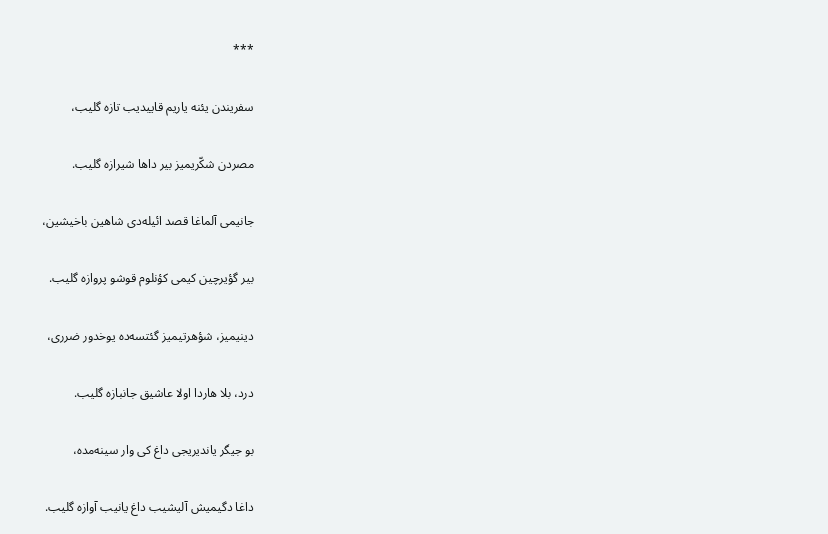***

سفریندن یئنه یاریم قاییدیب تازه گلیب،

مصردن شکّریمیز بیر داها شیرازه گلیب.

جانیمی آلماغا قصد ائیله‌دی شاهین باخیشین،

بیر گؤیرچین کیمی کؤنلوم قوشو پروازه گلیب.

دینیمیز، شؤهرتیمیز گئتسه‌ده یوخدور ضرری،

درد، بلا هاردا اولا عاشیق جانبازه گلیب.

بو جیگر یاندیریجی داغ کی وار سینه‌مده،

داغا دگیمیش آلیشیب داغ یانیب آوازه گلیب.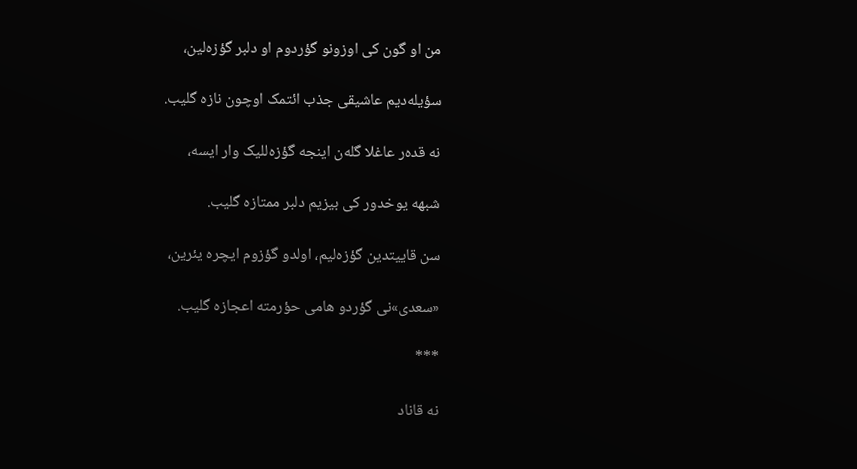من او گون کی اوزونو گؤردوم او دلبر گؤزه‌لین،

سؤیله‌دیم عاشیقی جذب ائتمک اوچون نازه گلیب.

نه قده‌ر عاغلا گله‌ن اینجه گؤزه‌للیک وار ایسه،

شبهه یوخدور کی بیزیم دلبر ممتازه گلیب.

سن قاییتدین گؤزه‌لیم، اولدو گؤزوم ایچره یئرین،

«سعدی»نی گؤردو هامی حؤرمته اعجازه گلیب.

***

نه قاناد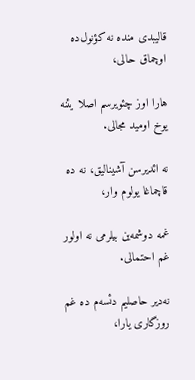قالیبدی منده نه کؤنول‌ده اوچماق حالی،

هارا اوز چئویرسم اصلا یئنه یوخ اومید مجالی.

نه ائدیرسن آشینالیق، نه ده قاچماغا یولوم وار،

غمه دوشمه‌ین بیلرمی نه اولور غم احتمالی.

نه‌دیر حاصلیم دئسه‌م ده غم روزگاری یارا،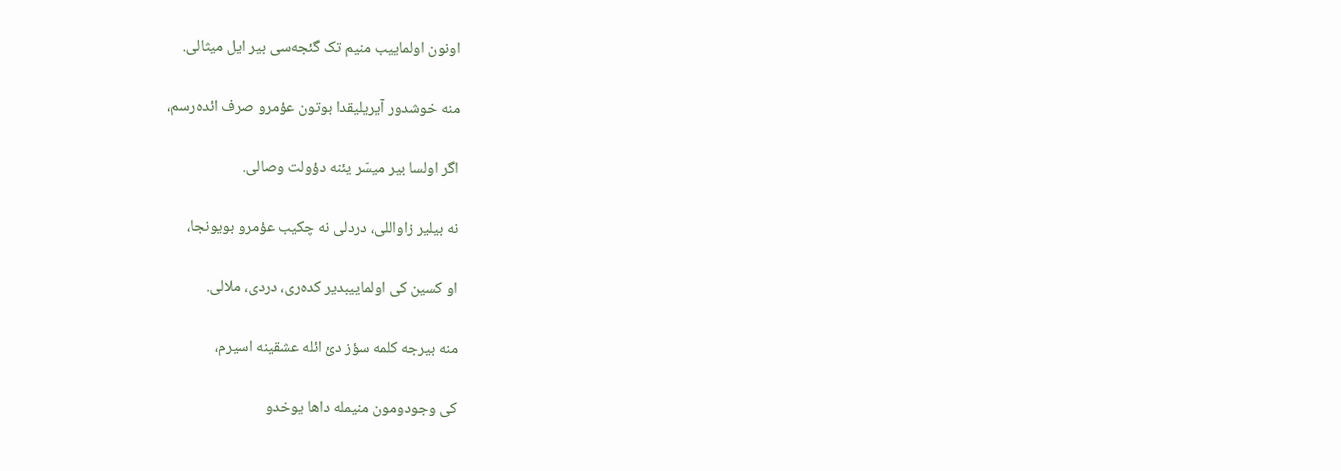اونون اولماییب منیم تک گئجه‌سی بیر ایل میثالی.

منه خوشدور آیریلیقدا بوتون عؤمرو صرف ائده‌رسم،

اگر اولسا بیر میسّر یئنه دؤولت وصالی.

نه بیلیر زاواللی، دردلی نه چکیب عؤمرو بویونجا،

او کسین کی اولماییبدیر کده‌ری، دردی، ملالی.

منه بیرجه کلمه سؤز دئ ائله عشقینه اسیرم،

کی وجودومون منیمله داها یوخدو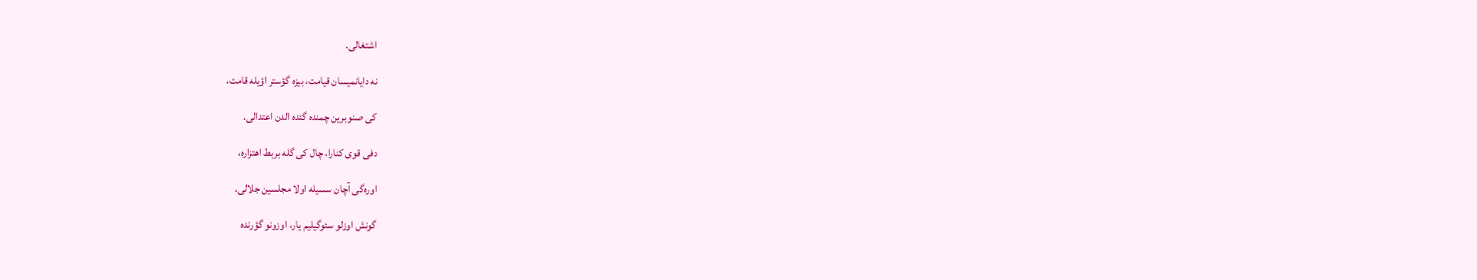اشتغالی.

نه دایانمیسان قیامت، بیزه گؤستر اؤیله قامت،

کی صنوبرین چمنده گئده الدن اعتدالی.

دفی قوی کنارا، چال کی گله بربط اهتزاره،

اوره‌گی آچان سسیله اولا مجلسین جلالی.

گونش اوزلو سئوگیلیم یار، اوزونو گؤرنده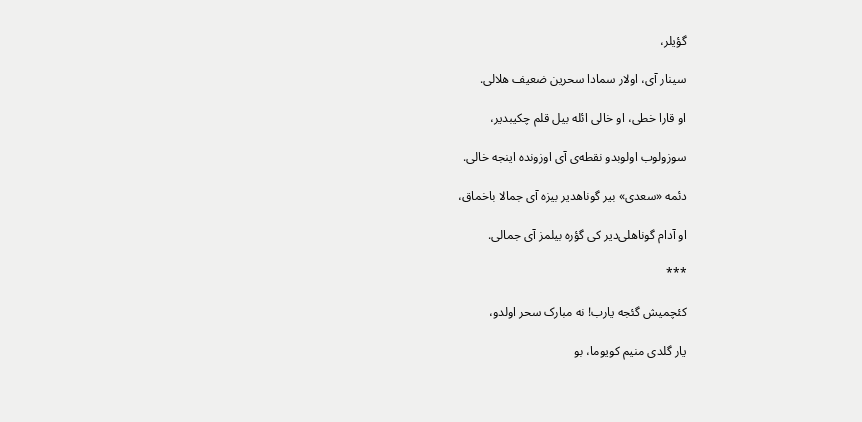گؤیلر،

سینار آی، اولار سمادا سحرین ضعیف هلالی.

او قارا خطی، او خالی ائله بیل قلم چکیبدیر،

سوزولوب اولوبدو نقطه‌ی آی اوزونده اینجه خالی.

دئمه «سعدی» بیر گوناهدیر بیزه آی جمالا باخماق،

او آدام گوناهلی‌دیر کی گؤره بیلمز آی جمالی.

***

کئچمیش گئجه یارب! نه مبارک سحر اولدو،

یار گلدی منیم کویوما، بو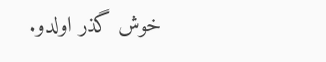خوش گذر اولدو.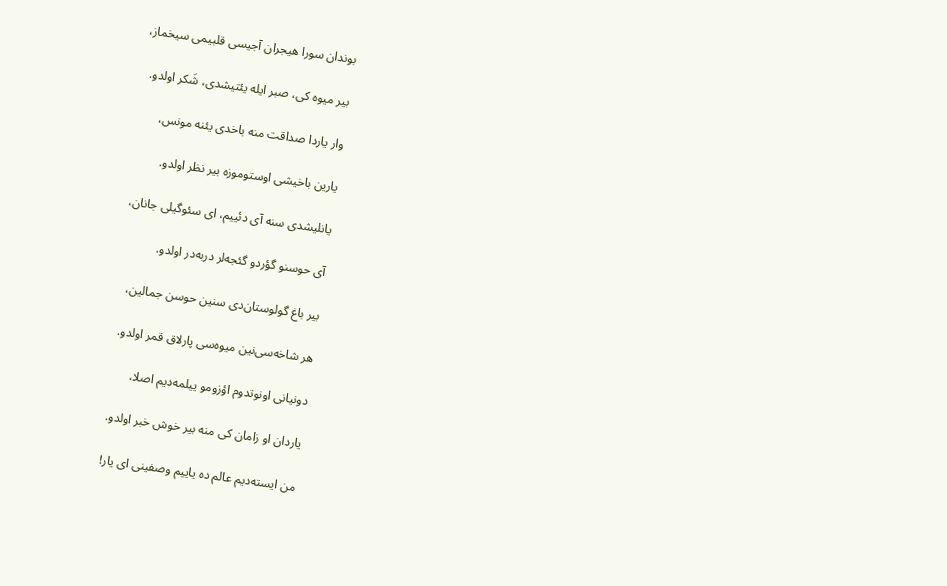بوندان سورا هیجران آجیسی قلبیمی سیخماز،

بیر میوه کی، صبر ایله یئتیشدی، شَکر اولدو.

وار یاردا صداقت منه باخدی یئنه مونس،

یارین باخیشی اوستوموزه بیر نظر اولدو.

یانلیشدی سنه آی دئییم، ای سئوگیلی جانان،

آی حوسنو گؤردو گئجه‌لر دربه‌در اولدو.

بیر باغ گولوستان‌دی سنین حوسن جمالین،

هر شاخه‌سی‌نین میوه‌سی پارلاق قمر اولدو.

دونیانی اونوتدوم اؤزومو ییلمه‌دیم اصلا،

یاردان او زامان کی منه بیر خوش خبر اولدو.

من ایسته‌دیم عالم ده یاییم وصفینی ای یار!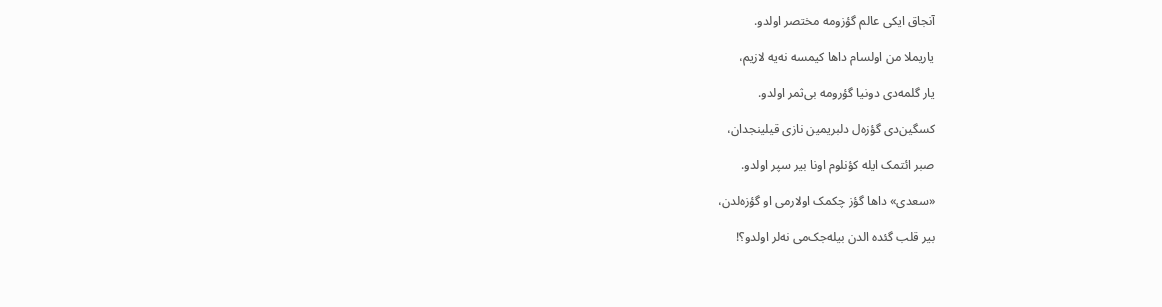آنجاق ایکی عالم گؤزومه مختصر اولدو.

یاریملا من اولسام داها کیمسه نه‌یه لازیم،

یار گلمه‌دی دونیا گؤرومه بی‌ثمر اولدو.

کسگین‌دی گؤزه‌ل دلبریمین نازی قیلینجدان،

صبر ائتمک ایله کؤنلوم اونا بیر سپر اولدو.

«سعدی» داها گؤز چکمک اولارمی او گؤزه‌لدن،

بیر قلب گئده الدن بیله‌جک‌می نه‌لر اولدو؟!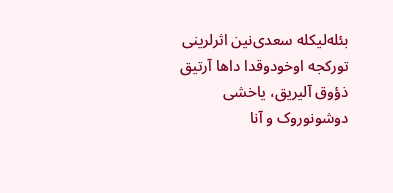بئله‌لیکله سعدی‌نین اثرلرینی تورکجه اوخودوقدا داها آرتیق ذؤوق آلیریق، یاخشی دوشونوروک و آنا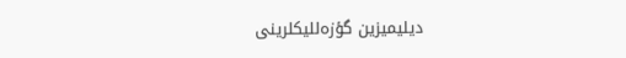دیلیمیزین گؤزه‌للیکلرینی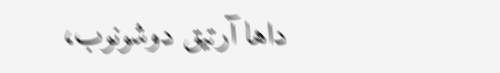داها آرتیق دوشونوب،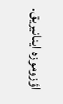اؤزوموزه اینانیریق.